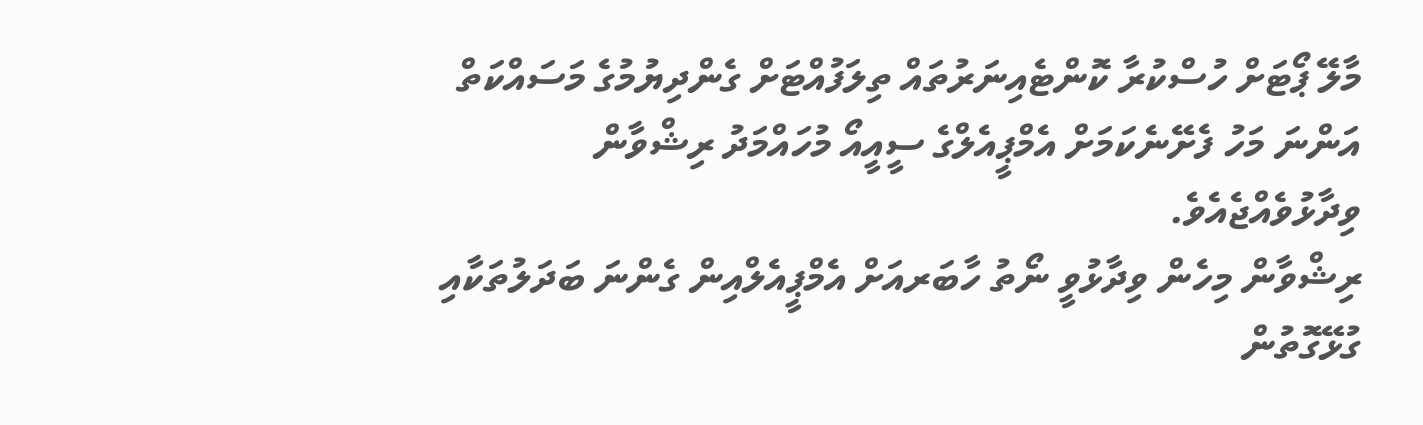މާލޭ ޕޯޓަށް ހުސްކުރާ ކޮންޓެއިނަރުތައް ތިލަފުއްޓަށް ގެންދިޔުމުގެ މަސައްކަތް އަންނަ މަހު ފެށޭނެކަމަށް އެމްޕީއެލްގެ ސީއީއޯ މުހައްމަދު ރިޝްވާން ވިދާޅުވެއްޖެއެވެ.
ރިޝްވާން މިހެން ވިދާޅުވީ ނޯތު ހާބަރއަށް އެމްޕީއެލްއިން ގެންނަ ބަދަލުތަކާއި ގުޅޭގޮތުން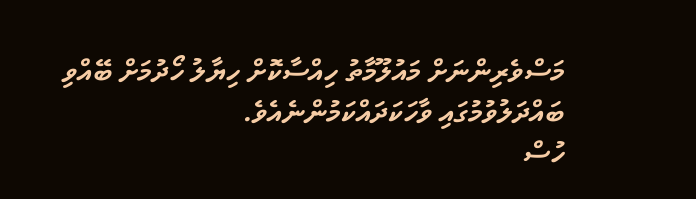މަސްވެރިންނަށް މައުލޫމާތު ހިއްސާކޮށް ހިޔާލު ހޯދުމަށް ބޭއްވި ބައްދަލުވުމުގައި ވާހަކަދައްކަމުންނެއެވެ.
ހުސް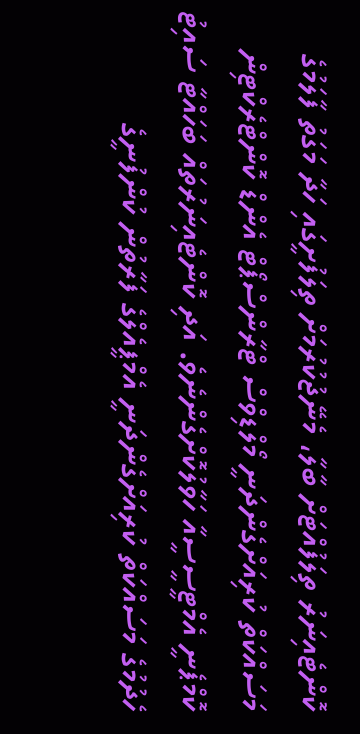ކޮންޓެއިނަރު ތިލަފުއްޓަށް ބާލާ، މެނޭޖުކުރުމަށް ތިލަފުށީގައި ހަދާ މަގަތު ފާލަމުގެ މަސައްކަތް ކުރިއަށްގެންދަނީ މޯލްޑިވްސް ޓްރާންސްޕޯޓް އެންޑް ކޮންޓްރެކްޓިން ކޮމްޕެނީ އެމްޓީސީސީއާ ހަވާލުކޮށްގެންނެވެ. އަދި ކޮންޓެއިނަރުތައް ބަހައްޓާ ސައިޓު ހެދުމުގެ މަސައްކަތް ކުރިއަށްގެންދަނީ އެމްޕީއެލްގެ ފަރާތުން ކުންފުނީގެ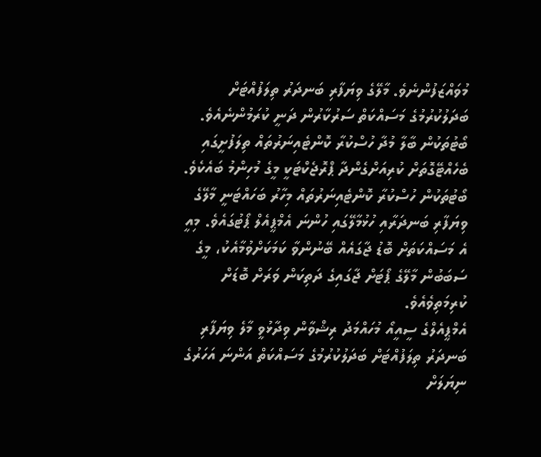މުވައްޒަފުންނެވެ. މާލޭގެ ވިޔަފާރި ބަނދަރު ތިލަފުއްޓަށް ބަދަލުކުރުމުގެ މަސައްކަތް ސަރުކާރުން ދަނީ ކުރަމުންނެއެވެ.
ބޯޓުތަކުން ބާލާ މުދާ ހުސްކުރާ ކޮންޓެއިނަރުތައް ތިލަފުށީގައި ބެހެއްޓޭގޮތަށް ކުރިއަށްގެންދާ ޕްރޮޖެކްޓަކީ މީގެ މުހިންމު ބައެކެވެ. ބޯޓުތަކުން ހުސްކުރާ ކޮންޓެއިނަރުތައް މިހާރު ބަހައްޓަނީ މާލޭގެ ވިޔަފާރި ބަނދަރާއި ހުޅުމާލޭގައި ހުންނަ އެމްޕީއެލް ޕޯޓުގައެވެ. މިއީ އެ މަސައްކަތަށް ބޮޑު ޖާގައެއް ބޭނުންވާ ކަމަކަށްވުމާއެކު، މީގެ ސަބަބުން މާލޭގެ ޕޯޓަށް ޖާގައިގެ ދަތިކަން ވަރަށް ބޮޑަށް ކުރިމަތިވެއެވެ.
އެމްޕީއެލްގެ ސީއީއޯ މުހައްމަދު ރިޝްވާން ވިދާޅުވީ މާލެ ވިޔަފާރި ބަނދަރު ތިލަފުއްޓަށް ބަދަލުކުރުމުގެ މަސައްކަތް އަންނަ އަހަރުގެ ނިޔަލަށް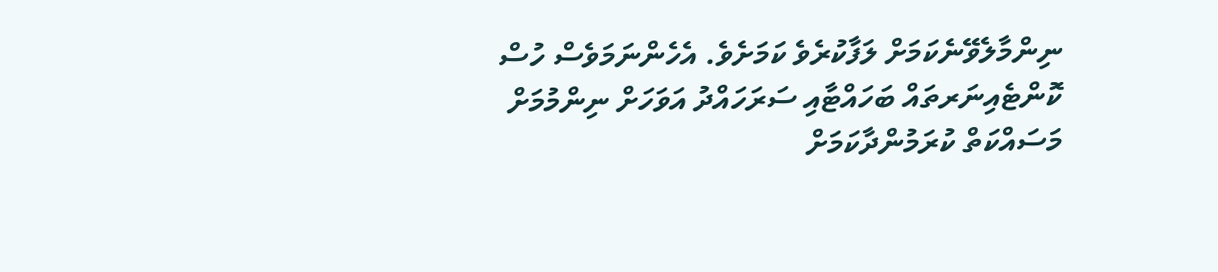ނިންމާލެވޭނެކަމަށް ލަފާކުރެވެ ކަމަށެވެ. އެހެންނަމަވެސް ހުސް ކޮންޓެއިނަރތައް ބަހައްޓާއި ސަރަހައްދު އަވަހަށް ނިންމުމަށް މަސައްކަތް ކުރަމުންދާކަމަށް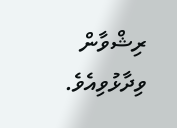ރިޝްވާން ވިދާޅުވިއެވެ.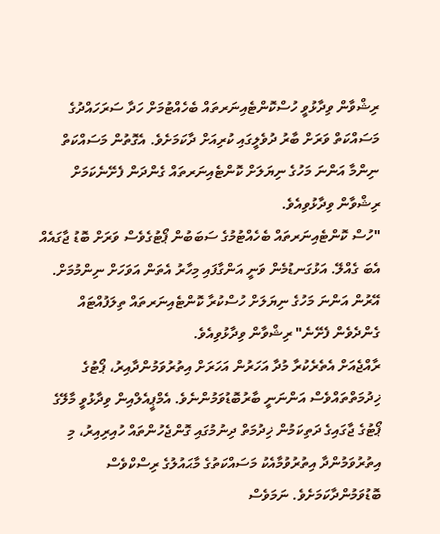ރިޝްވާން ވިދާޅުވީ ހުސްކޮންޓެއިނަރތައް ބެހެއްޓުމަށް ހަދާ ސަރަހައްދުގެ މަސައްކަތް ވަރަށް ބާރު ދުވެލީގައި ކުރިއަށް ދާކަމަށެވެ. އެގޮތުން މަސައްކަތް ނިންމާ އަންނަ މަހުގެ ނިޔަލަށް ކޮންޓެއިނަރތައް ގެންދަން ފެށޭނެކަމަށް ރިޝްވާން ވިދާޅުވިއެވެ.
"ހުސް ކޮންޓެއިނަރތައް ބެހެއްޓުމުގެ ސަބަބުން ޕޯޓުގެވެސް ވަރަށް ބޮޑު ޖާގައެއް އެބަ ގެއްލޭ. އަޅުގަނޑުމެން ވަނީ އަންގާފައި މިހާރު އެތަން އަވަހަށް ނިންމުމަށް. އޭރުން އަންނަ މަހުގެ ނިޔަލަށް ހުސްކުރާ ކޮންޓެއިނަރތައް ތިލަފުއްޓައް ގެންދެވެން ފެށޭނެ" ރިޝްވާން ވިދާޅުވިއެވެ.
ރާއްޖެއަށް އެތެރެކުރާ މުދާ އަހަރުން އަހަރަށް އިތުރުވަމުންދާއިރު، ޕޯޓުގެ ޚިދުމަތްތައްވެސް އަންނަނީ ބާރުބޮޑުވަމުންނެވެ. އެމްޕީއެލްއިން ވިދާޅުވީ މާލޭގެ ޕޯޓުގެ ޖާގައިގެ ދަތިކަމުން ޚިދުމަތް ދިނުމުގައި ގޮންޖެހުންތައް ހުއިރިއިރު، މި އިތުރުވަމުންދާ އިތުރުވުމާއެކު މަސައްކަތުގެ މާޙައުލުގެ ރިސްކްވެސް ބޮޑުވަމުންދާކަމަށެވެ. ނަމަވެސް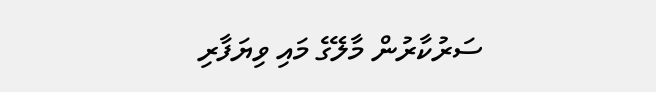ސަރުކާރުން މާލޭގެ މައި ވިޔަފާރި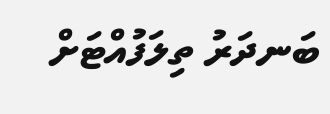ބަނދަރު ތިލަފުއްޓަށް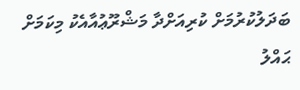ބަދަލުކުރުމަށް ކުރިއަށްދާ މަޝްރޫޢުއާއެކު މިކަމަށް ޙައްލު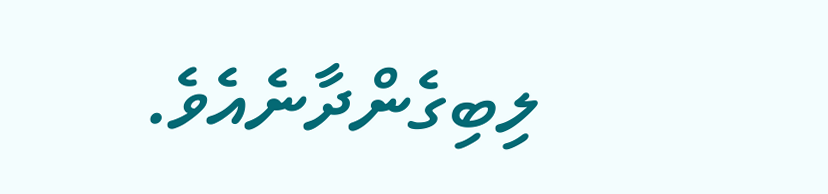ލިބިގެންދާނެއެވެ.